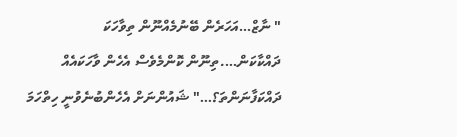" ނާޒް…އަހަރެން ބޭނުމެއްނޫން ތިވާހަކަ ދައްކާކަން….ތިނޫން ކޮންމެވެސް އެހެން ވާހަކައެއް ދައްކަފާނަންތަ؟…" ޝައުންނަށް އެހެންބުނެވުނީ ހިތްހަމަ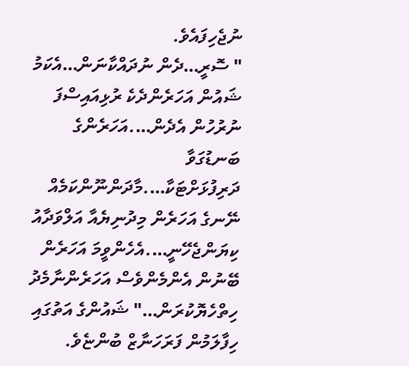ނުޖެހިފައެވެ.
" ސޮރީ…ދެން ނުދައްކާނަން…އެކަމު ޝައުން އަހަރެންދެކެ ރުޅިއައިސްފަ ނުރުހުން އެދެން….އަހަރެންގެ ބަނޑުގަވާ ދަރިފުޅަށްޓަކާ….މާދަންނޫންކަމެއް ނޭނގެ އަހަރެން މިދުނިޔެއާ އަލްވަދާއު ކިޔަންޖެހޭނީ….އެހެންވީމަ އަހަރެން ބޭނުން އެންމެންވެސް އަހަރެންނާމެދު ހިތްހެޔޮކުރަން…" ޝައުންގެ އަތުގައި ހިފާލަމުން ފަރަހަނާޒް ބުންޏެވެ.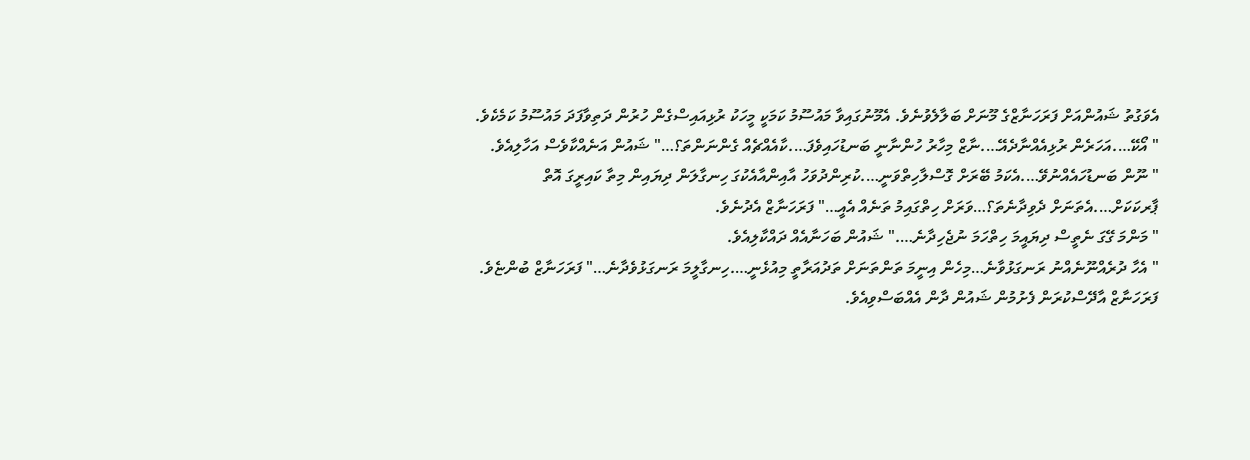އެވަގުތު ޝައުންއަށް ފަރަހަނާޒްގެ މޫނަށް ބަލާލެވުނެވެ. އެމޫނުގައިވާ މައުސޫމު ކަމަކީ މީހަކު ރުޅިއައިސްގެން ހުރުން ދަތިވާފަދަ މައުސޫމު ކަމެކެވެ.
" އޯކޭ….އަހަރެން ރުޅިއެއްނާދެއޭ….ނާޒް މިހާރު ހުންނާނީ ބަނޑުހައިވެފަ….ކާއެއްޗެއް ގެންނަންތަ؟…" ޝައުން އަނެއްކާވެސް އަހާލިއެވެ.
" ނޫން ބަނޑުހައެއްނުވޭ….އެކަމު ބޭރަށް ގޮސްލާހިތްވަނީ….ކުރިންދުވަހު އާއިންއާއެކުގަ ހިނގާލަން ދިޔައިން މިތާ ކައިރީގަ އޮތް ޕާރކަކަށް….އެތަނަށް ދެވިދާނެތަ؟…ވަރަށް ހިތްގައިމު ތަނެއް އެއީ…" ފަރަހަނާޒް އެދުނެވެ.
" މަންމަ ގޭގަ ނެތީސް ދިޔައީމަ ހިތްހަމަ ނުޖެހިދާނެ…." ޝައުން ބަހަނާއެއް ދައްކާލިއެވެ.
" އެހާ ދުރެއްނޫނެއްނު ރަނގަޅުވާނެ…މިހެން އިނީމަ ތަންތަނަށް ތަދުއަރާތީ މިއުޅެނީ….ހިނގާލީމަ ރަނގަޅުވެދާނެ…" ފަރަހަނާޒް ބުންޏެވެ.
ފަރަހަނާޒް އާދޭސްކުރަން ފެށުމުން ޝައުން ދާން އެއްބަސްވިއެވެ.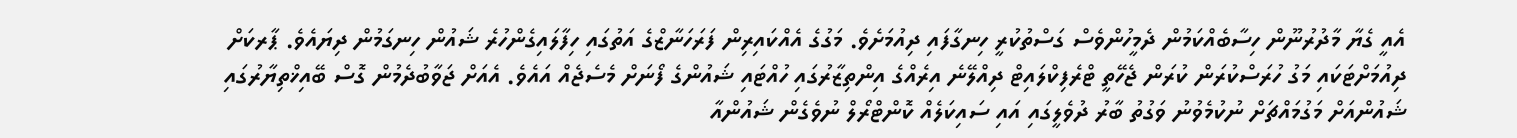އެއީ ގެޔާ މާދުރުނޫން ހިސާބެއްކަމުން ދެމީހުންވެސް ގަސްތުކުރީ ހިނގާފައި ދިއުމަށެވެ. މަގުގެ އެއްކައިރިން ފަރަހަނާޒްގެ އަތުގައި ހިފާލައިގެންހުރެ ޝައުން ހިނގަމުން ދިޔައެވެ. ޕާރކަށް ދިއުމަށްޓަކައި މަގު ހުރަސްކުރަން ކުރަން ޖެހޭތީ ޓްރެފިކްލައިޓް ދިއްލޭނެ އިރެއްގެ އިންތިޒާރުގައި ހުއްޓައި ޝައުންގެ ފޯނަށް މެސެޖެއް އައެވެ. އެއަށް ޖަވާބުދެމުން ގޮސް ބޭއިޚްތިޔާރުގައި ޝައުންއަށް މަގުމައްޗަށް ނުކުމެވުނު ވަގުތު ބާރު ދުވެލީގައި އައި ސައިކަލެއް ކޮންޓްރޯލް ނުވެގެން ޝައުންއާ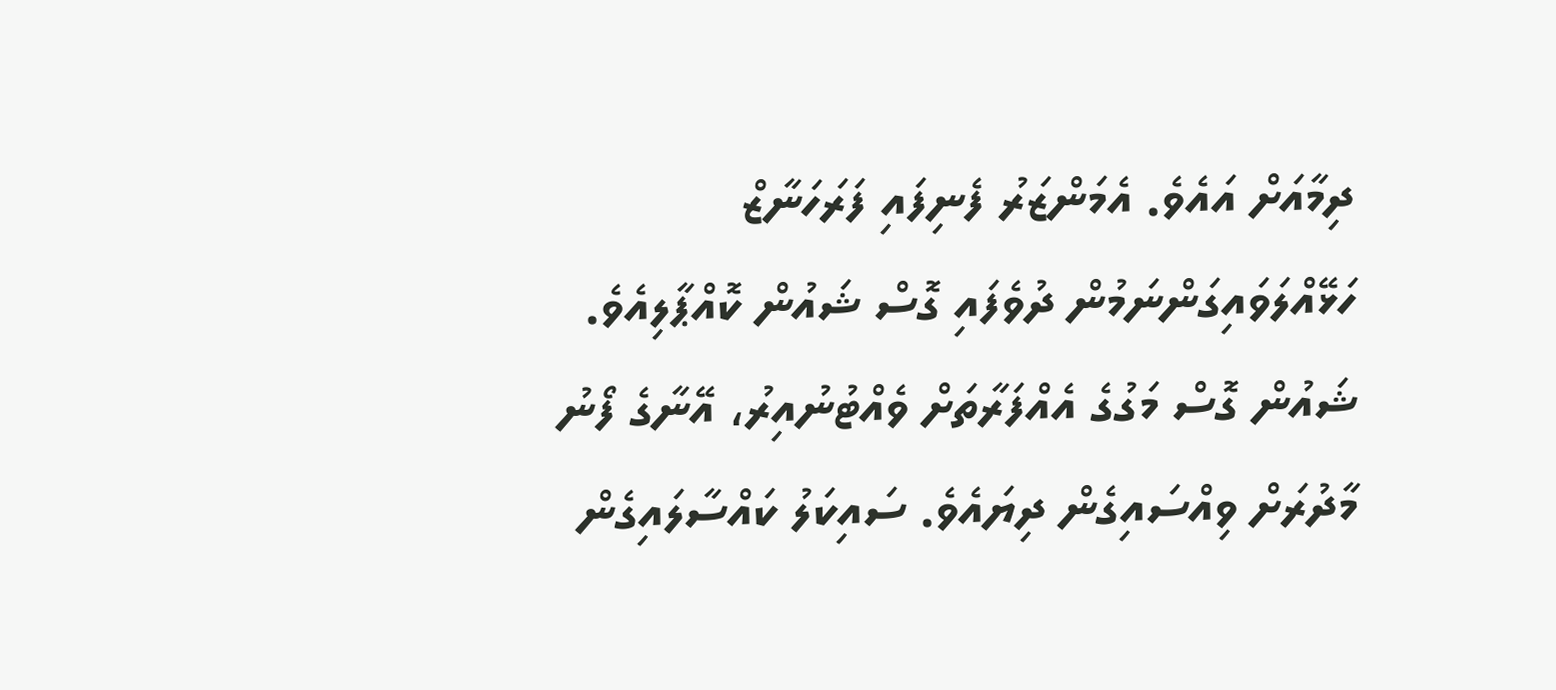ދިމާއަށް އައެވެ. އެމަންޒަރު ފެނިފައި ފަރަހަނާޒް ހަޅޭއްލަވައިގަންނަމުން ދުވެފައި ގޮސް ޝައުން ކޮއްޕާލިއެވެ. ޝައުން ގޮސް މަގުގެ އެއްފަރާތަށް ވެއްޓުނުއިރު، އޭނާގެ ފޯނު މާދުރަށް ވިއްސައިގެން ދިޔައެވެ. ސައިކަލު ކައްސާލައިގެން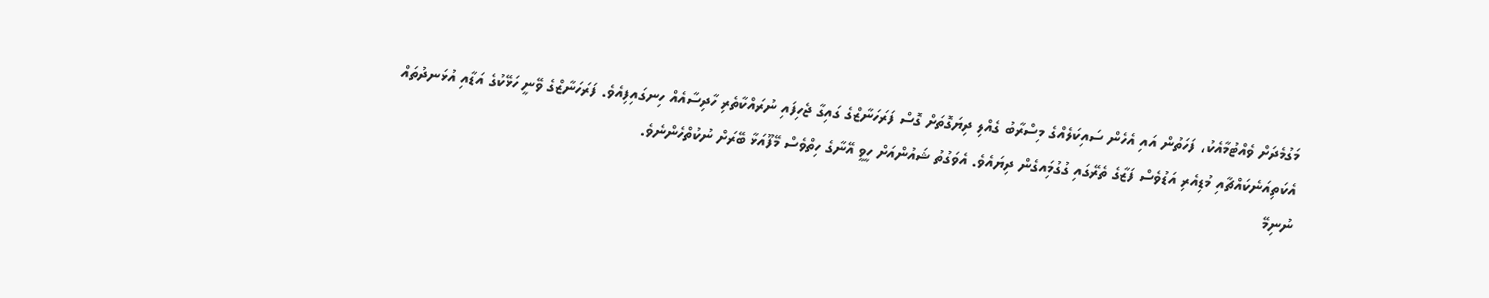މަގުމެދަށް ވެއްޓުމާއެކު، ފަހަތުން އައި އެހެން ސައިކަލެއްގެ މިސްރާބު ގެއްލި ދިޔަގޮތަށް ގޮސް ފަރަހަނާޒްގެ ގައިގާ ޖެހިފައި ނުރައްކާތެރި ހާދިސާއެއް ހިނގައިފިއެވެ. ފަރަހަނާޒްގެ ވޭނީ ހަޅޭކުގެ އަޑާއި އުޅަނދުތައް އެކަތިއަނެކައްޗާއި މުޑިއެރި އަޑުވެސް ފަޒާގެ ތެރޭގައި ގުގުމަިއގެން ދިޔައެވެ. އެވަގުތު ޝައުންއަށް ހީވީ އޭނާގެ ހިތްވެސް މޭފޫއަޅާ ބޭރަށް ނުކުތްހެންނެވެ.
ނުނިމޭ